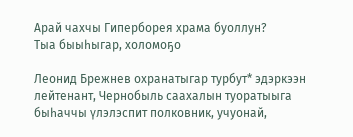Арай чахчы Гиперборея храма буоллун?
Тыа быыһыгар, холомоҕо

Леонид Брежнев охранатыгар турбут* эдэркээн лейтенант, Чернобыль саахалын туоратыыга быһаччы үлэлэспит полковник, учуонай,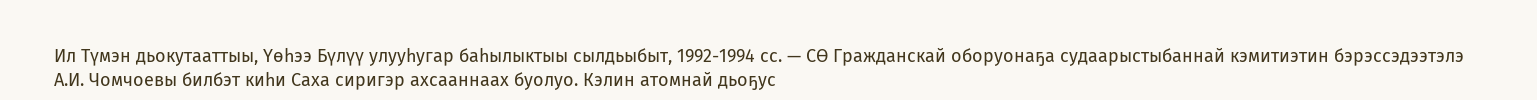Ил Түмэн дьокутааттыы, Үөһээ Бүлүү улууһугар баһылыктыы сылдьыбыт, 1992-1994 сс. — СӨ Гражданскай оборуонаҕа судаарыстыбаннай кэмитиэтин бэрэссэдээтэлэ А.И. Чомчоевы билбэт киһи Саха сиригэр ахсааннаах буолуо. Кэлин атомнай дьоҕус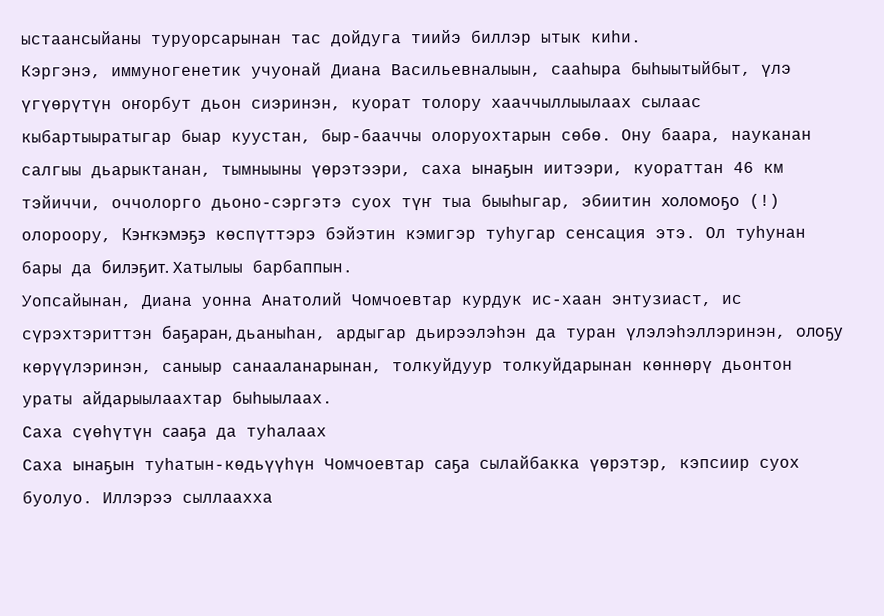ыстаансыйаны туруорсарынан тас дойдуга тиийэ биллэр ытык киһи.
Кэргэнэ, иммуногенетик учуонай Диана Васильевналыын, сааһыра быһыытыйбыт, үлэ үгүөрүтүн оҥорбут дьон сиэринэн, куорат толору хааччыллыылаах сылаас кыбартыыратыгар быар куустан, быр-бааччы олоруохтарын сөбө. Ону баара, науканан салгыы дьарыктанан, тымныыны үөрэтээри, саха ынаҕын иитээри, куораттан 46 км тэйиччи, оччолорго дьоно-сэргэтэ суох түҥ тыа быыһыгар, эбиитин холомоҕо (!) олороору, Кэҥкэмэҕэ көспүттэрэ бэйэтин кэмигэр туһугар сенсация этэ. Ол туһунан бары да билэҕит. Хатылыы барбаппын.
Уопсайынан, Диана уонна Анатолий Чомчоевтар курдук ис-хаан энтузиаст, ис сүрэхтэриттэн баҕаран, дьаныһан, ардыгар дьирээлэһэн да туран үлэлэһэллэринэн, олоҕу көрүүлэринэн, саныыр санааланарынан, толкуйдуур толкуйдарынан көннөрү дьонтон ураты айдарыылаахтар быһыылаах.
Саха сүөһүтүн сааҕа да туһалаах
Саха ынаҕын туһатын-көдьүүһүн Чомчоевтар саҕа сылайбакка үөрэтэр, кэпсиир суох буолуо. Иллэрээ сыллаахха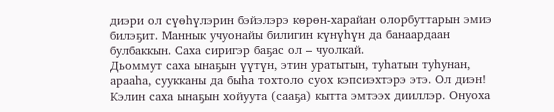диэри ол сүөһүлэрин бэйэлэрэ көрөн-харайан олорбуттарын эмиэ билэҕит. Маннык учуонайы билигин күнүһүн да банаардаан булбаккын. Саха сиригэр баҕас ол – чуолкай.
Дьоммут саха ынаҕын үүтүн, этин уратытын, туһатын туһунан, арааһа, суукканы да быһа тохтоло суох кэпсиэхтэрэ этэ. Ол диэн! Кэлин саха ынаҕын хойуута (сааҕа) кытта эмтээх дииллэр. Онуоха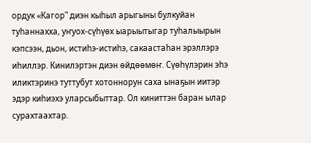ордук «Кагор" диэн кыһыл арыгыны булкуйан туһаннахха, уҥуох-сүһүөх ыарыытыгар туһалыырын кэпсээн, дьон, истиһэ-истиһэ, сакаастаһан эрэллэрэ иһиллэр. Кинилэртэн диэн өйдөөмөҥ. Сүөһүлэрин эһэ иликтэринэ туттубут хотоннорун саха ынаҕын иитэр эдэр киһиэхэ уларсыбыттар. Ол киниттэн баран ылар сурахтаахтар.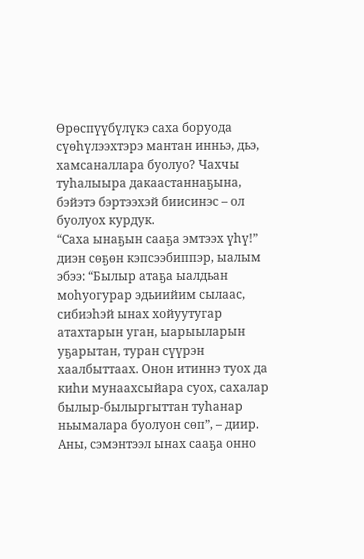Өрөспүүбүлүкэ саха боруода сүөһүлээхтэрэ мантан инньэ, дьэ, хамсаналлара буолуо? Чахчы туһалыыра дакаастаннаҕына, бэйэтэ бэртээхэй биисинэс – ол буолуох курдук.
“Саха ынаҕын сааҕа эмтээх үһү!” диэн сөҕөн кэпсээбиппэр, ыалым эбээ: “Былыр атаҕа ыалдьан моһуогурар эдьиийим сылаас, сибиэһэй ынах хойуутугар атахтарын уган, ыарыыларын уҕарытан, туран сүүрэн хаалбыттаах. Онон итиннэ туох да киһи мунаахсыйара суох, сахалар былыр-былыргыттан туһанар ньымалара буолуон сөп”, – диир.
Аны, сэмэнтээл ынах сааҕа онно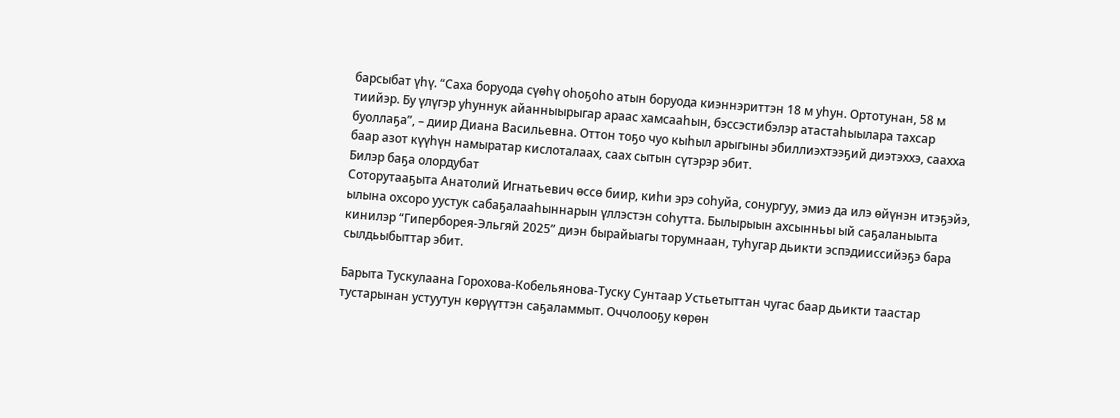барсыбат үһү. “Саха боруода сүөһү оһоҕоһо атын боруода киэннэриттэн 18 м уһун. Ортотунан, 58 м тиийэр. Бу үлүгэр уһуннук айанныырыгар араас хамсааһын, бэссэстибэлэр атастаһыылара тахсар буоллаҕа”, – диир Диана Васильевна. Оттон тоҕо чуо кыһыл арыгыны эбиллиэхтээҕий диэтэххэ, саахха баар азот күүһүн намыратар кислоталаах, саах сытын сүтэрэр эбит.
Билэр баҕа олордубат
Соторутааҕыта Анатолий Игнатьевич өссө биир, киһи эрэ соһуйа, сонургуу, эмиэ да илэ өйүнэн итэҕэйэ, ылына охсоро уустук сабаҕалааһыннарын үллэстэн соһутта. Былырыын ахсынньы ый саҕаланыыта кинилэр “Гиперборея-Эльгяй 2025” диэн бырайыагы торумнаан, туһугар дьикти эспэдииссийэҕэ бара сылдьыбыттар эбит.

Барыта Тускулаана Горохова-Кобельянова-Туску Сунтаар Устьетыттан чугас баар дьикти таастар тустарынан устуутун көрүүттэн саҕаламмыт. Оччолооҕу көрөн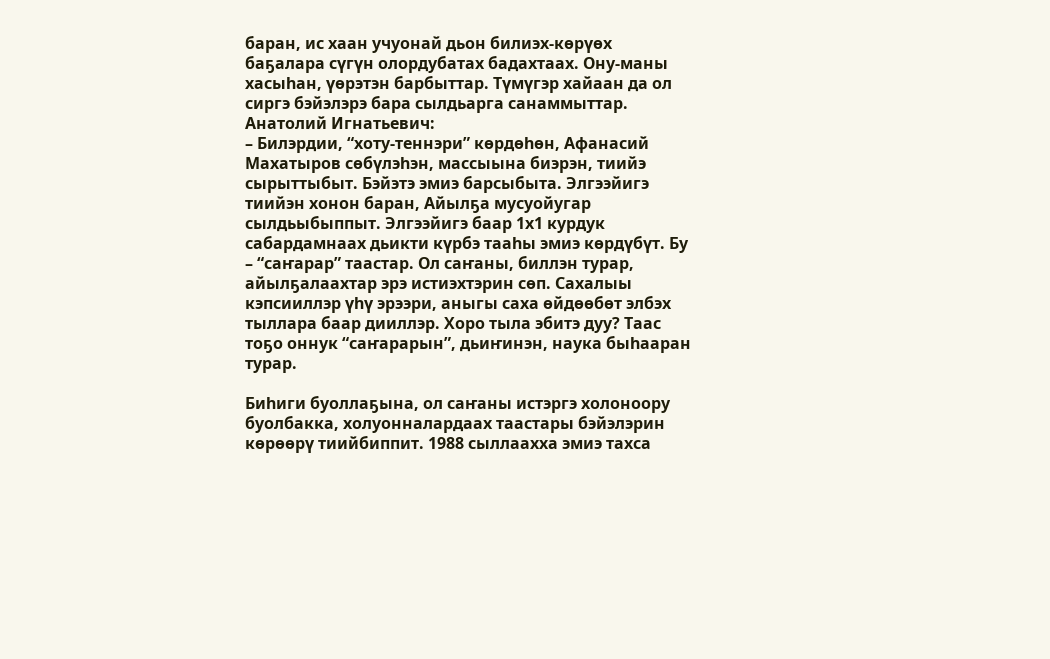баран, ис хаан учуонай дьон билиэх-көрүөх баҕалара сүгүн олордубатах бадахтаах. Ону-маны хасыһан, үөрэтэн барбыттар. Түмүгэр хайаан да ол сиргэ бэйэлэрэ бара сылдьарга санаммыттар.
Анатолий Игнатьевич:
– Билэрдии, “хоту-теннэри” көрдөһөн, Афанасий Махатыров сөбүлэһэн, массыына биэрэн, тиийэ сырыттыбыт. Бэйэтэ эмиэ барсыбыта. Элгээйигэ тиийэн хонон баран, Айылҕа мусуойугар сылдьыбыппыт. Элгээйигэ баар 1х1 курдук сабардамнаах дьикти күрбэ тааһы эмиэ көрдүбүт. Бу – “саҥарар” таастар. Ол саҥаны, биллэн турар, айылҕалаахтар эрэ истиэхтэрин сөп. Сахалыы кэпсииллэр үһү эрээри, аныгы саха өйдөөбөт элбэх тыллара баар дииллэр. Хоро тыла эбитэ дуу? Таас тоҕо оннук “саҥарарын”, дьиҥинэн, наука быһааран турар.

Биһиги буоллаҕына, ол саҥаны истэргэ холоноору буолбакка, холуонналардаах таастары бэйэлэрин көрөөрү тиийбиппит. 1988 сыллаахха эмиэ тахса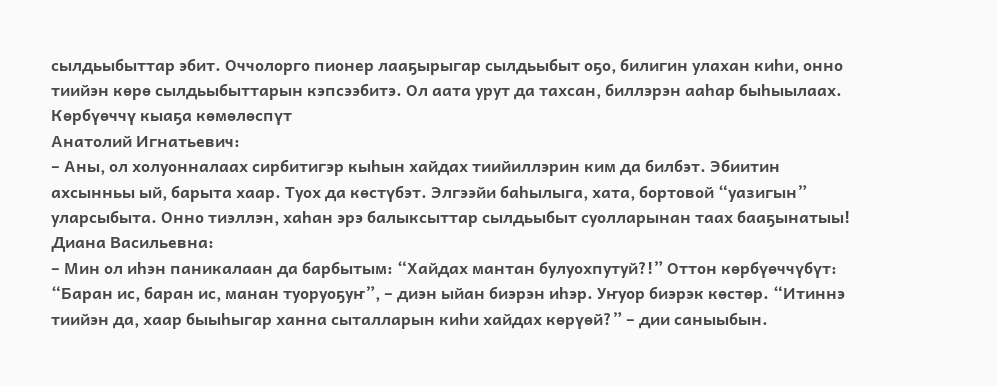сылдьыбыттар эбит. Оччолорго пионер лааҕырыгар сылдьыбыт оҕо, билигин улахан киһи, онно тиийэн көрө сылдьыбыттарын кэпсээбитэ. Ол аата урут да тахсан, биллэрэн ааһар быһыылаах.
Көрбүөччү кыаҕа көмөлөспүт
Анатолий Игнатьевич:
– Аны, ол холуонналаах сирбитигэр кыһын хайдах тиийиллэрин ким да билбэт. Эбиитин ахсынньы ый, барыта хаар. Туох да көстүбэт. Элгээйи баһылыга, хата, бортовой “уазигын” уларсыбыта. Онно тиэллэн, хаһан эрэ балыксыттар сылдьыбыт суолларынан таах бааҕынатыы!
Диана Васильевна:
– Мин ол иһэн паникалаан да барбытым: “Хайдах мантан булуохпутуй?!” Оттон көрбүөччүбүт: “Баран ис, баран ис, манан туоруоҕуҥ”, – диэн ыйан биэрэн иһэр. Уҥуор биэрэк көстөр. “Итиннэ тиийэн да, хаар быыһыгар ханна сыталларын киһи хайдах көрүөй?” – дии саныыбын.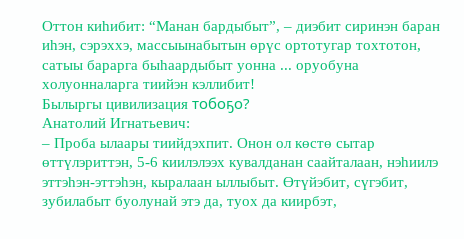Оттон киһибит: “Манан бардыбыт”, – диэбит сиринэн баран иһэн, сэрэххэ, массыынабытын өрүс ортотугар тохтотон, сатыы барарга быһаардыбыт уонна ... оруобуна холуонналарга тиийэн кэллибит!
Былыргы цивилизация тобоҕо?
Анатолий Игнатьевич:
– Проба ылаары тиийдэхпит. Онон ол көстө сытар өттүлэриттэн, 5-6 киилэлээх кувалданан саайталаан, нэһиилэ эттэһэн-эттэһэн, кыралаан ыллыбыт. Өтүйэбит, сүгэбит, зубилабыт буолунай этэ да, туох да киирбэт,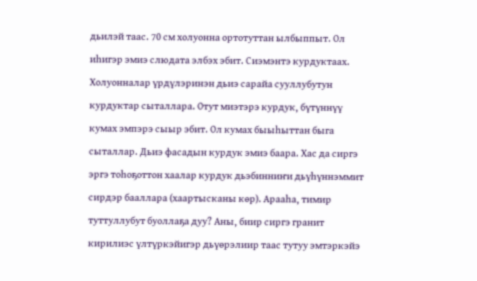дьилэй таас. 70 см холуонна ортотуттан ылбыппыт. Ол иһигэр эмиэ слюдата элбэх эбит. Сиэмэнтэ курдуктаах. Холуонналар үрдүлэринэн дьиэ сарайа сууллубутун курдуктар сыталлара. Отут миэтэрэ курдук, бүтүннүү кумах эмпэрэ сыыр эбит. Ол кумах быыһыттан быга сыталлар. Дьиэ фасадын курдук эмиэ баара. Хас да сиргэ эргэ тоһоҕоттон хаалар курдук дьэбинниҥи дьүһүннэммит сирдэр бааллара (хаартысканы көр). Арааһа, тимир туттуллубут буоллаҕа дуу? Аны, биир сиргэ гранит кирилиэс үлтүркэйигэр дьүөрэлиир таас тутуу эмтэркэйэ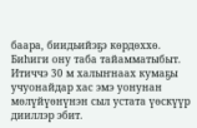баара, биидьийэҕэ көрдөххө. Биһиги ону таба тайамматыбыт. Итиччэ 30 м халыҥнаах кумаҕы учуонайдар хас эмэ уонунан мөлүйүөнүнэн сыл устата үөскүүр дииллэр эбит.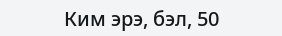Ким эрэ, бэл, 50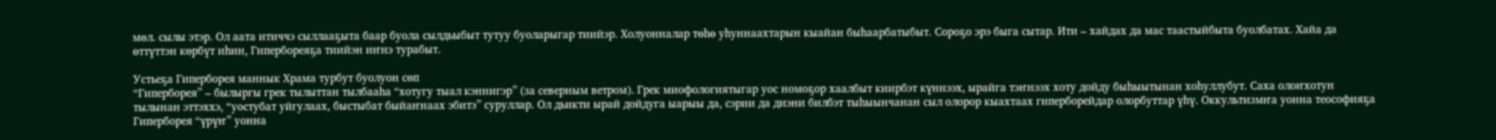мөл. сылы этэр. Ол аата итиччэ сыллааҕыта баар буола сылдьыбыт тутуу буоларыгар тиийэр. Холуонналар төһө уһуннаахтарын кыайан быһаарбатыбыт. Сороҕо эрэ быга сытар. Ити – хайдах да мас таастыйбыта буолбатах. Хайа да өттүттэн көрбүт иһин, Гипербореяҕа тиийэн иҥнэ турабыт.

Устьеҕа Гиперборея маннык Храма турбут буолуон сөп
“Гиперборея” – былыргы грек тылыттан тылбааһа “хотугу тыал кэннигэр” (за северным ветром). Грек миофологиятыгар уос номоҕор хаалбыт киирбэт күннээх, ырайга тэҥнээх хоту дойду быһыытынан хоһуллубут. Саха олоҥхотун тылынан эттэххэ, “уостубат уйгулаах, быстыбат быйаҥнаах эбитэ” суруллар. Ол дьикти ырай дойдуга ыарыы да, сэрии да диэни билбэт тыһыынчанан сыл олорор кыахтаах гиперборейдар олорбуттар үһү. Оккультизмҥа уонна теософияҕа Гиперборея “үрүҥ” уонна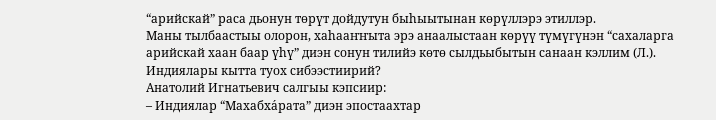“арийскай” раса дьонун төрүт дойдутун быһыытынан көрүллэрэ этиллэр.
Маны тылбаастыы олорон, хаһааҥҥыта эрэ анаалыстаан көрүү түмүгүнэн “сахаларга арийскай хаан баар үһү” диэн сонун тилийэ көтө сылдьыбытын санаан кэллим (Л.).
Индиялары кытта туох сибээстиирий?
Анатолий Игнатьевич салгыы кэпсиир:
– Индиялар “Махабха́рата” диэн эпостаахтар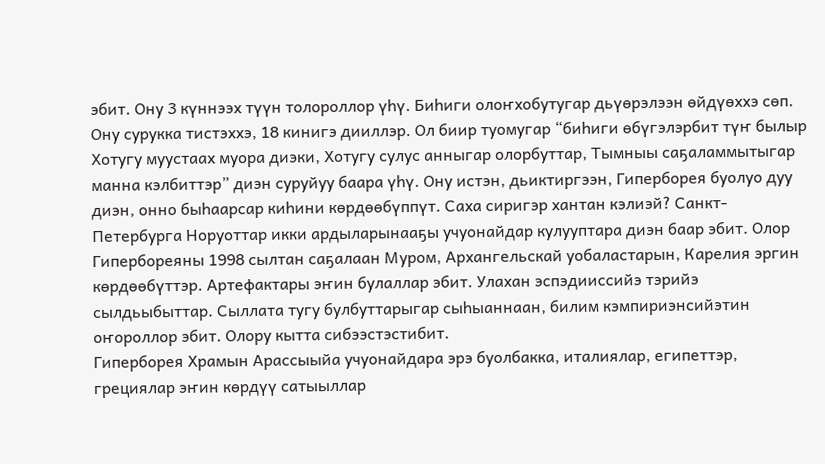эбит. Ону 3 күннээх түүн толороллор үһү. Биһиги олоҥхобутугар дьүөрэлээн өйдүөххэ сөп. Ону сурукка тистэххэ, 18 кинигэ дииллэр. Ол биир туомугар “биһиги өбүгэлэрбит түҥ былыр Хотугу муустаах муора диэки, Хотугу сулус анныгар олорбуттар, Тымныы саҕаламмытыгар манна кэлбиттэр” диэн суруйуу баара үһү. Ону истэн, дьиктиргээн, Гиперборея буолуо дуу диэн, онно быһаарсар киһини көрдөөбүппүт. Саха сиригэр хантан кэлиэй? Санкт-Петербурга Норуоттар икки ардыларынааҕы учуонайдар кулууптара диэн баар эбит. Олор Гипербореяны 1998 сылтан саҕалаан Муром, Архангельскай уобаластарын, Карелия эргин көрдөөбүттэр. Артефактары эҥин булаллар эбит. Улахан эспэдииссийэ тэрийэ сылдьыбыттар. Сыллата тугу булбуттарыгар сыһыаннаан, билим кэмпириэнсийэтин оҥороллор эбит. Олору кытта сибээстэстибит.
Гиперборея Храмын Арассыыйа учуонайдара эрэ буолбакка, италиялар, египеттэр, грециялар эҥин көрдүү сатыыллар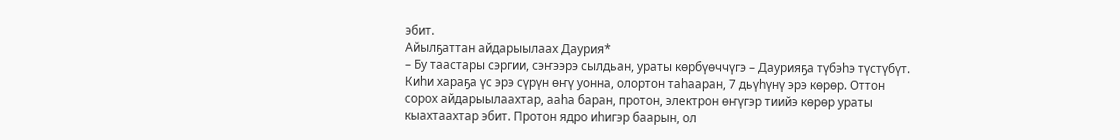эбит.
Айылҕаттан айдарыылаах Даурия*
– Бу таастары сэргии, сэҥээрэ сылдьан, ураты көрбүөччүгэ – Даурияҕа түбэһэ түстүбүт. Киһи хараҕа үс эрэ сүрүн өҥү уонна, олортон таһааран, 7 дьүһүнү эрэ көрөр. Оттон сорох айдарыылаахтар, ааһа баран, протон, электрон өҥүгэр тиийэ көрөр ураты кыахтаахтар эбит. Протон ядро иһигэр баарын, ол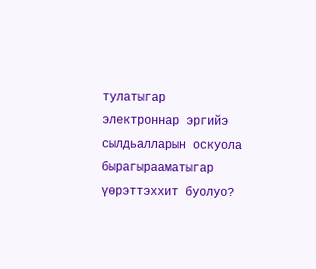тулатыгар электроннар эргийэ сылдьалларын оскуола бырагырааматыгар үөрэттэххит буолуо?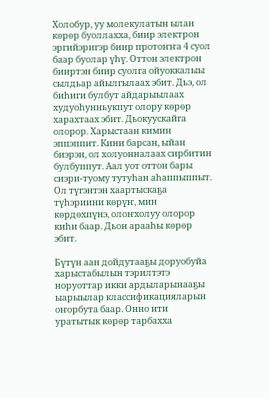Холобур, уу молекулатын ылан көрөр буоллахха, биир электрон эргийэригэр биир протоҥҥа 4 суол баар буолар үһү. Оттон электрон бииртэн биир суолга ойуоккалыы сылдьар айылгылаах эбит. Дьэ, ол биһиги булбут айдарыылаах худуоһунньукпут олору көрөр харахтаах эбит. Дьокуускайга олорор. Харыстаан кимин эппэппит. Кини барсан, ыйан биэрэн, ол холуонналаах сирбитин булбуппут. Аал уот оттон бары сиэри-туому тутуһан аһаппыппыт. Ол түгэнтэн хаартыскаҕа түһэриини көрүҥ, мин көрдөхпүнэ, олоҥхолуу олорор киһи баар. Дьон арааһы көрөр эбит.

Бүтүн аан дойдутааҕы доруобуйа харыстабылын тэрилтэтэ норуоттар икки ардыларынааҕы ыарыылар классификацияларын оҥорбута баар. Онно ити уратытык көрөр тарбахха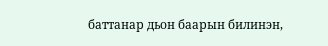баттанар дьон баарын билинэн,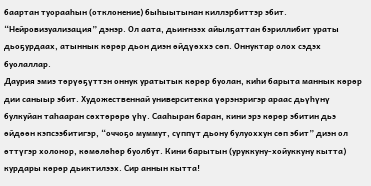баартан туорааһын (отклонение) быһыытынан киллэрбиттэр эбит. “Нейровизуализация” дэнэр. Ол аата, дьиҥнээх айылҕаттан бэриллибит ураты дьоҕурдаах, атыннык көрөр дьон диэн өйдүөххэ сөп. Оннуктар олох сэдэх буолаллар.
Даурия эмиэ төрүөҕүттэн оннук уратытык көрөр буолан, киһи барыта маннык көрөр дии саныыр эбит. Художественнай университекка үөрэнэригэр араас дьүһүнү булкуйан таһааран сөхтөрөрө үһү. Сааһыран баран, кини эрэ көрөр эбитин дьэ өйдөөн кэпсээбитигэр, “оччоҕо муммут, сүппүт дьону булуоххун сөп эбит” диэн ол өттүгэр холонор, көмөлөһөр буолбут. Кини барытын (уруккуну-хойуккуну кытта) курдары көрөр дьиктилээх. Сир аннын кытта!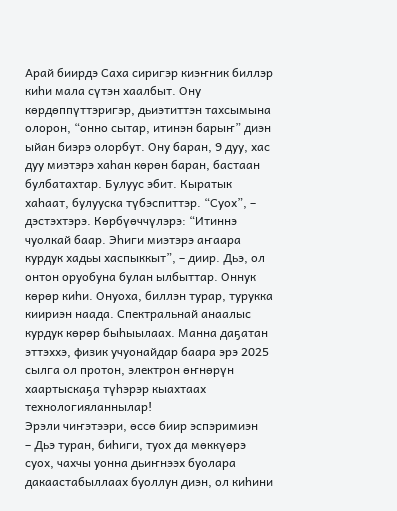Арай биирдэ Саха сиригэр киэҥник биллэр киһи мала сүтэн хаалбыт. Ону көрдөппүттэригэр, дьиэтиттэн тахсымына олорон, “онно сытар, итинэн барыҥ” диэн ыйан биэрэ олорбут. Ону баран, 9 дуу, хас дуу миэтэрэ хаһан көрөн баран, бастаан булбатахтар. Булуус эбит. Кыратык хаһаат, булууска түбэспиттэр. “Суох”, – дэстэхтэрэ. Көрбүөччүлэрэ: “Итиннэ чуолкай баар. Эһиги миэтэрэ аҥаара курдук хадьы хаспыккыт”, – диир. Дьэ, ол онтон оруобуна булан ылбыттар. Оннук көрөр киһи. Онуоха, биллэн турар, турукка киириэн наада. Спектральнай анаалыс курдук көрөр быһыылаах. Манна даҕатан эттэххэ, физик учуонайдар баара эрэ 2025 сылга ол протон, электрон өҥнөрүн хаартыскаҕа түһэрэр кыахтаах технологияланнылар!
Эрэли чиҥэтээри, өссө биир эспэримиэн
– Дьэ туран, биһиги, туох да мөккүөрэ суох, чахчы уонна дьиҥнээх буолара дакаастабыллаах буоллун диэн, ол киһини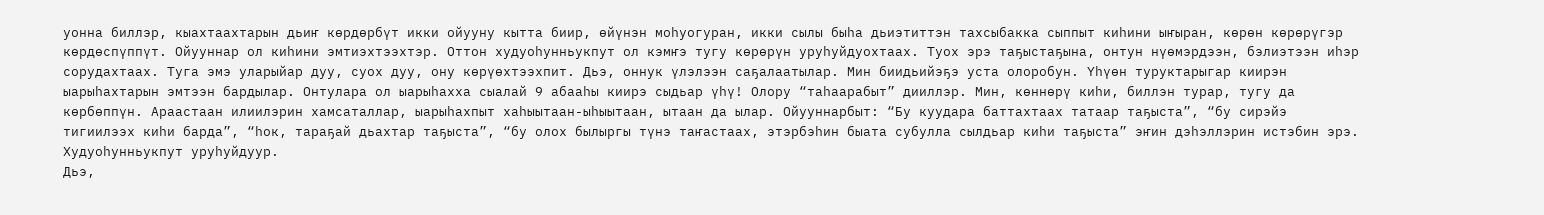уонна биллэр, кыахтаахтарын дьиҥ көрдөрбүт икки ойууну кытта биир, өйүнэн моһуогуран, икки сылы быһа дьиэтиттэн тахсыбакка сыппыт киһини ыҥыран, көрөн көрөрүгэр көрдөспүппүт. Ойууннар ол киһини эмтиэхтээхтэр. Оттон худуоһунньукпут ол кэмҥэ тугу көрөрүн уруһуйдуохтаах. Туох эрэ таҕыстаҕына, онтун нүөмэрдээн, бэлиэтээн иһэр сорудахтаах. Туга эмэ уларыйар дуу, суох дуу, ону көрүөхтээхпит. Дьэ, оннук үлэлээн саҕалаатылар. Мин биидьийэҕэ уста олоробун. Үһүөн туруктарыгар киирэн ыарыһахтарын эмтээн бардылар. Онтулара ол ыарыһахха сыалай 9 абааһы киирэ сыдьар үһү! Олору “таһаарабыт” дииллэр. Мин, көннөрү киһи, биллэн турар, тугу да көрбөппүн. Араастаан илиилэрин хамсаталлар, ыарыһахпыт хаһыытаан-ыһыытаан, ытаан да ылар. Ойууннарбыт: “Бу куудара баттахтаах татаар таҕыста”, “бу сирэйэ тигиилээх киһи барда”, “һок, тараҕай дьахтар таҕыста”, “бу олох былыргы түнэ таҥастаах, этэрбэһин быата субулла сылдьар киһи таҕыста” эҥин дэһэллэрин истэбин эрэ. Худуоһунньукпут уруһуйдуур.
Дьэ,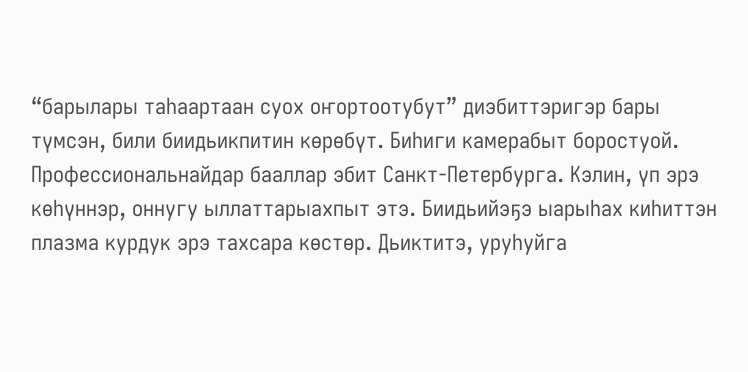“барылары таһаартаан суох оҥортоотубут” диэбиттэригэр бары түмсэн, били биидьикпитин көрөбүт. Биһиги камерабыт боростуой. Профессиональнайдар бааллар эбит Санкт-Петербурга. Кэлин, үп эрэ көһүннэр, оннугу ыллаттарыахпыт этэ. Биидьийэҕэ ыарыһах киһиттэн плазма курдук эрэ тахсара көстөр. Дьиктитэ, уруһуйга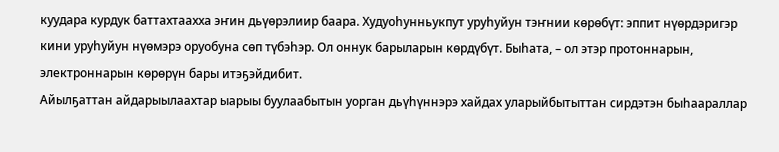куудара курдук баттахтаахха эҥин дьүөрэлиир баара. Худуоһунньукпут уруһуйун тэҥнии көрөбүт: эппит нүөрдэригэр кини уруһуйун нүөмэрэ оруобуна сөп түбэһэр. Ол оннук барыларын көрдүбүт. Быһата, – ол этэр протоннарын, электроннарын көрөрүн бары итэҕэйдибит.
Айылҕаттан айдарыылаахтар ыарыы буулаабытын уорган дьүһүннэрэ хайдах уларыйбытыттан сирдэтэн быһаараллар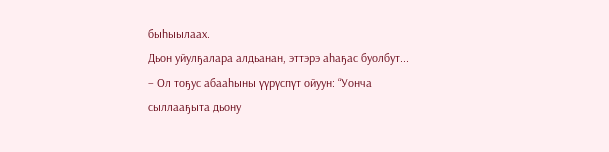быһыылаах.
Дьон уйулҕалара алдьанан, эттэрэ аһаҕас буолбут...
– Ол тоҕус абааһыны үүрүспүт ойуун: “Уонча сыллааҕыта дьону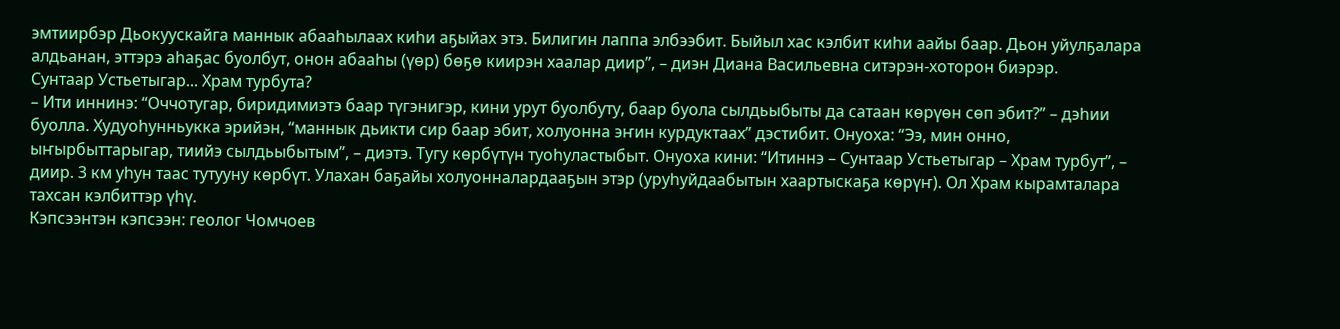эмтиирбэр Дьокуускайга маннык абааһылаах киһи аҕыйах этэ. Билигин лаппа элбээбит. Быйыл хас кэлбит киһи аайы баар. Дьон уйулҕалара алдьанан, эттэрэ аһаҕас буолбут, онон абааһы (үөр) бөҕө киирэн хаалар диир”, – диэн Диана Васильевна ситэрэн-хоторон биэрэр.
Сунтаар Устьетыгар... Храм турбута?
– Ити иннинэ: “Оччотугар, биридимиэтэ баар түгэнигэр, кини урут буолбуту, баар буола сылдьыбыты да сатаан көрүөн сөп эбит?” – дэһии буолла. Худуоһунньукка эрийэн, “маннык дьикти сир баар эбит, холуонна эҥин курдуктаах” дэстибит. Онуоха: “Ээ, мин онно, ыҥырбыттарыгар, тиийэ сылдьыбытым”, – диэтэ. Тугу көрбүтүн туоһуластыбыт. Онуоха кини: “Итиннэ – Сунтаар Устьетыгар – Храм турбут”, – диир. 3 км уһун таас тутууну көрбүт. Улахан баҕайы холуонналардааҕын этэр (уруһуйдаабытын хаартыскаҕа көрүҥ). Ол Храм кырамталара тахсан кэлбиттэр үһү.
Кэпсээнтэн кэпсээн: геолог Чомчоев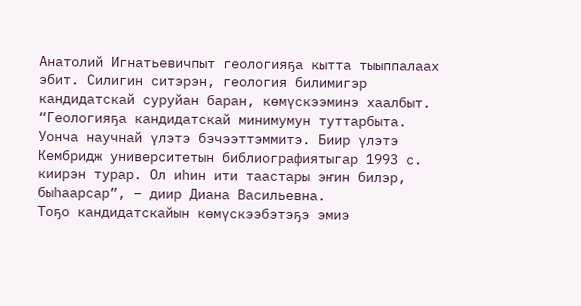Анатолий Игнатьевичпыт геологияҕа кытта тыыппалаах эбит. Силигин ситэрэн, геология билимигэр кандидатскай суруйан баран, көмүскээминэ хаалбыт. “Геологияҕа кандидатскай минимумун туттарбыта. Уонча научнай үлэтэ бэчээттэммитэ. Биир үлэтэ Кембридж университетын библиографиятыгар 1993 с. киирэн турар. Ол иһин ити таастары эҥин билэр, быһаарсар”, – диир Диана Васильевна.
Тоҕо кандидатскайын көмүскээбэтэҕэ эмиэ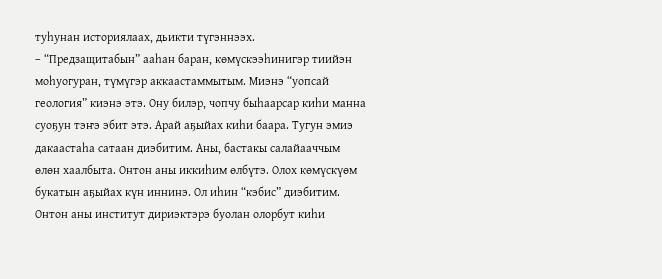туһунан историялаах, дьикти түгэннээх.
– “Предзащитабын” ааһан баран, көмүскээһинигэр тиийэн моһуогуран, түмүгэр аккаастаммытым. Миэнэ “уопсай геология” киэнэ этэ. Ону билэр, чопчу быһаарсар киһи манна суоҕун тэҥэ эбит этэ. Арай аҕыйах киһи баара. Тугун эмиэ дакаастаһа сатаан диэбитим. Аны, бастакы салайааччым өлөн хаалбыта. Онтон аны иккиһим өлбүтэ. Олох көмүскүөм букатын аҕыйах күн иннинэ. Ол иһин “кэбис” диэбитим. Онтон аны институт дириэктэрэ буолан олорбут киһи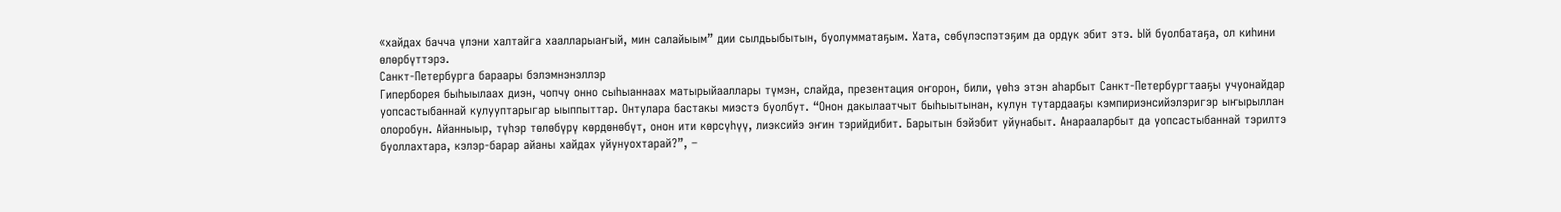«хайдах бачча үлэни халтайга хаалларыаҥый, мин салайыым” дии сылдьыбытын, буолумматаҕым. Хата, сөбүлэспэтэҕим да ордук эбит этэ. Ый буолбатаҕа, ол киһини өлөрбүттэрэ.
Санкт-Петербурга бараары бэлэмнэнэллэр
Гиперборея быһыылаах диэн, чопчу онно сыһыаннаах матырыйааллары түмэн, слайда, презентация оҥорон, били, үөһэ этэн аһарбыт Санкт-Петербургтааҕы учуонайдар уопсастыбаннай кулууптарыгар ыыппыттар. Онтулара бастакы миэстэ буолбут. “Онон дакылаатчыт быһыытынан, кулун тутардааҕы кэмпириэнсийэлэригэр ыҥырыллан олоробун. Айанныыр, түһэр төлөбүрү көрдөнөбүт, онон ити көрсүһүү, лиэксийэ эҥин тэрийдибит. Барытын бэйэбит уйунабыт. Анарааларбыт да уопсастыбаннай тэрилтэ буоллахтара, кэлэр-барар айаны хайдах уйунуохтарай?”, –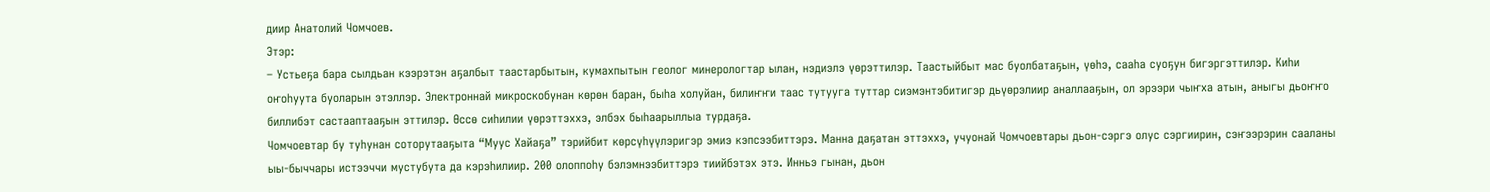диир Анатолий Чомчоев.
Этэр:
– Устьеҕа бара сылдьан кээрэтэн аҕалбыт таастарбытын, кумахпытын геолог минерологтар ылан, нэдиэлэ үөрэттилэр. Таастыйбыт мас буолбатаҕын, үөһэ, сааһа суоҕун бигэргэттилэр. Киһи оҥоһуута буоларын этэллэр. Электроннай микроскобунан көрөн баран, быһа холуйан, билиҥҥи таас тутууга туттар сиэмэнтэбитигэр дьүөрэлиир аналлааҕын, ол эрээри чыҥха атын, аныгы дьоҥҥо биллибэт састааптааҕын эттилэр. Өссө сиһилии үөрэттэххэ, элбэх быһаарыллыа турдаҕа.
Чомчоевтар бу туһунан соторутааҕыта “Муус Хайаҕа” тэрийбит көрсүһүүлэригэр эмиэ кэпсээбиттэрэ. Манна даҕатан эттэххэ, учуонай Чомчоевтары дьон-сэргэ олус сэргиирин, сэҥээрэрин сааланы ыы-быччары истээччи мустубута да кэрэһилиир. 200 олоппоһу бэлэмнээбиттэрэ тиийбэтэх этэ. Инньэ гынан, дьон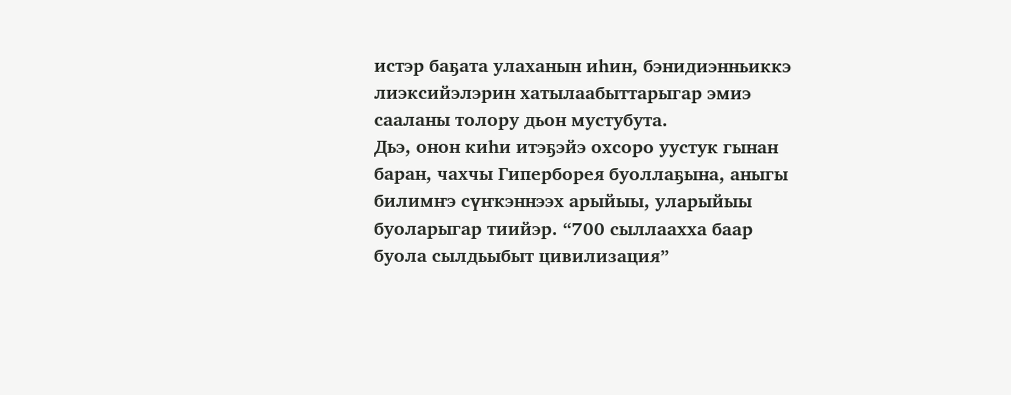истэр баҕата улаханын иһин, бэнидиэнньиккэ лиэксийэлэрин хатылаабыттарыгар эмиэ сааланы толору дьон мустубута.
Дьэ, онон киһи итэҕэйэ охсоро уустук гынан баран, чахчы Гиперборея буоллаҕына, аныгы билимҥэ сүҥкэннээх арыйыы, уларыйыы буоларыгар тиийэр. “700 сыллаахха баар буола сылдьыбыт цивилизация”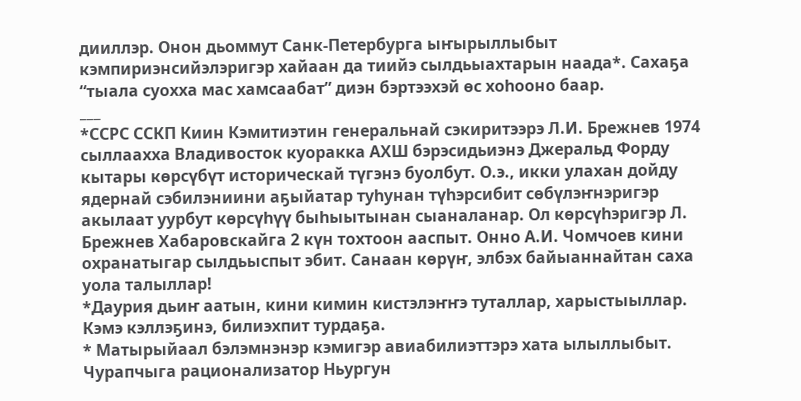дииллэр. Онон дьоммут Санк-Петербурга ыҥырыллыбыт кэмпириэнсийэлэригэр хайаан да тиийэ сылдьыахтарын наада*. Сахаҕа “тыала суохха мас хамсаабат” диэн бэртээхэй өс хоһооно баар.
___
*ССРС ССКП Киин Кэмитиэтин генеральнай сэкиритээрэ Л.И. Брежнев 1974 сыллаахха Владивосток куоракка АХШ бэрэсидьиэнэ Джеральд Форду кытары көрсүбүт историческай түгэнэ буолбут. О.э., икки улахан дойду ядернай сэбилэниини аҕыйатар туһунан түһэрсибит сөбүлэҥнэригэр акылаат уурбут көрсүһүү быһыытынан сыаналанар. Ол көрсүһэригэр Л. Брежнев Хабаровскайга 2 күн тохтоон ааспыт. Онно А.И. Чомчоев кини охранатыгар сылдьыспыт эбит. Санаан көрүҥ, элбэх байыаннайтан саха уола талыллар!
*Даурия дьиҥ аатын, кини кимин кистэлэҥҥэ туталлар, харыстыыллар. Кэмэ кэллэҕинэ, билиэхпит турдаҕа.
* Матырыйаал бэлэмнэнэр кэмигэр авиабилиэттэрэ хата ылыллыбыт. Чурапчыга рационализатор Ньургун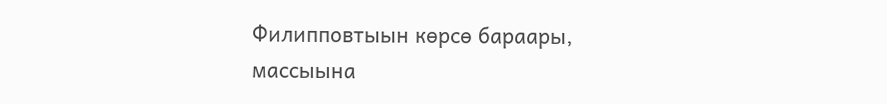Филипповтыын көрсө бараары, массыына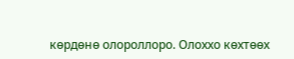көрдөнө олороллоро. Олоххо көхтөөх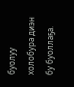буолуу холобура диэн бу буоллаҕа.